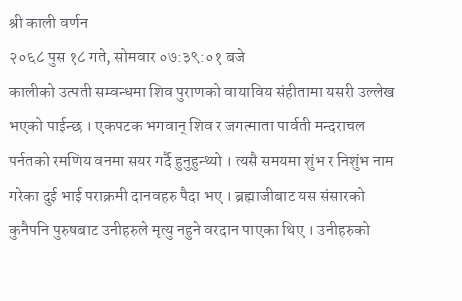श्री काली वर्णन
२०६८ पुस १८ गते, सोमवार ०७:३९:०१ बजे
कालीको उत्पती सम्वन्धमा शिव पुराणको वायाविय संहीतामा यसरी उल्लेख भएको पाईन्छ । एकपटक भगवान् शिव र जगत्माता पार्वती मन्दराचल पर्नतको रमणिय वनमा सयर गर्दै हुनुहुन्थ्यो । त्यसै समयमा शुंभ र निशुंभ नाम गरेका दुई भाई पराक्रमी दानवहरु पैदा भए । ब्रह्माजीबाट यस संसारको कुनैपनि पुरुषबाट उनीहरुले मृत्यु नहुने वरदान पाएका थिए । उनीहरुको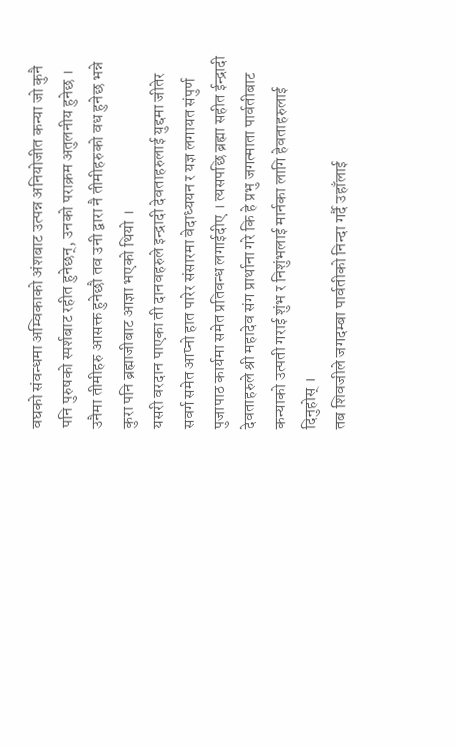वघको संवन्धमा अम्विकाको अंशबाट उत्पन्न अनियोजीत कन्या जो कुनै पनि पुरुषको स्पर्शबाट रहीत हुनेछन्, उनको पराक्रम अतुलनीय हुनेछ । उनैमा तीमीहरु आसक्त हुनेछौ तव उनी द्वारा नै तीमीहरुको वध हुनेछ भन्ने कुरा पनि ब्रह्माजीबाट आज्ञा भएको थियो ।
यसरी वरदान पाएका ती दानवहरुले इन्द्रादी देवताहरुलाई युद्दमा जीतेर सवर्ग समेत आप्नो हात पारेर संसारमा वेदाध्ययन र यज्ञ लगायत संपुर्ण पुजापाठ कार्यमा समेत प्रतिवन्ध लगाईदीए । त्यसपछि ब्रह्मा सहीत ईन्द्रादी देवताहरुले श्री महादेव संग प्रार्थाना गरे कि हे प्रभु जगत्माता पार्वतीबाट कन्याको उत्पती गराई शुंभ र निशुंभलाई मार्नका लागि हेवताहरुलाई दिनुहोस् ।
तब शिवजीले जगदम्बा पार्वतीको निन्दा गर्दै उहाँलाई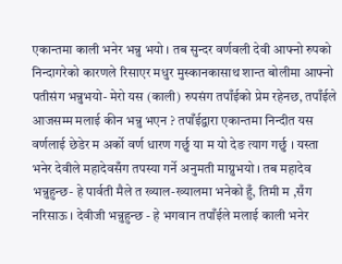एकान्तमा काली भनेर भन्नु भयो । तब सुन्दर वर्णवली देवी आफ्नो रुपको निन्दागरेको कारणले रिसाएर मधुर मुस्कानकासाथ शान्त बोलीमा आफ्नो पतीसंग भन्नुभयो- मेरो यस (काली) रुपसंग तपाँईको प्रेम रहेनछ, तपाँईले आजसम्म मलाई कीन भन्नु भएन ? तपाँईद्वारा एकान्तमा निन्दीत यस वर्णलाई छेडेर म अर्को वर्ण धारण गर्छु या म यो देङ त्याग गर्छु । यस्ता भनेर देवीले महादेवसँग तपस्या गर्ने अनुमती माग्नुभयो । तब महादेव भन्नुहुन्छ- हे पार्वती मैले त ख्याल-ख्यालमा भनेको हुँ, तिमी म ,सँग नरिसाऊ । देवीजी भन्नुहुन्छ - हे भगवान तपाँईले मलाई काली भनेर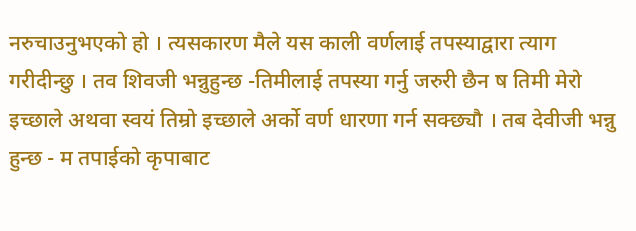नरुचाउनुभएको हो । त्यसकारण मैले यस काली वर्णलाई तपस्याद्वारा त्याग गरीदीन्छु । तव शिवजी भन्नुहुन्छ -तिमीलाई तपस्या गर्नु जरुरी छैन ष तिमी मेरो इच्छाले अथवा स्वयं तिम्रो इच्छाले अर्को वर्ण धारणा गर्न सक्छ्यौ । तब देवीजी भन्नु हुन्छ - म तपाईको कृपाबाट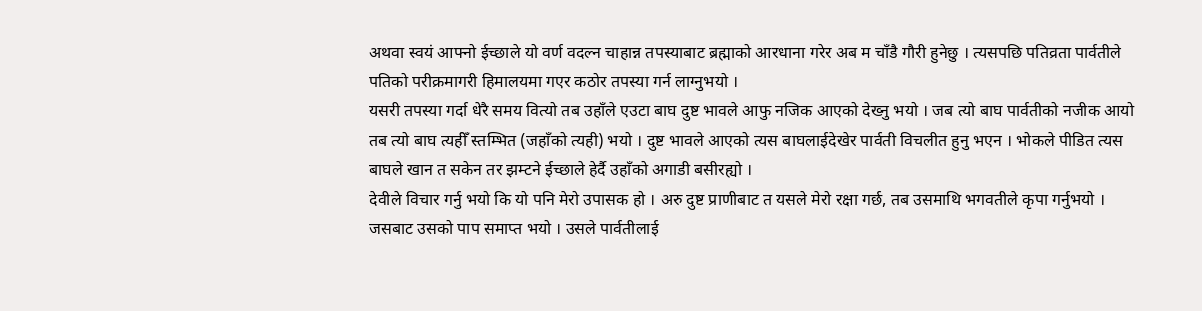अथवा स्वयं आफ्नो ईच्छाले यो वर्ण वदल्न चाहान्न तपस्याबाट ब्रह्माको आरधाना गरेर अब म चाँडै गौरी हुनेछु । त्यसपछि पतिव्रता पार्वतीले पतिको परीक्रमागरी हिमालयमा गएर कठोर तपस्या गर्न लाग्नुभयो ।
यसरी तपस्या गर्दा धेरै समय वित्यो तब उहाँले एउटा बाघ दुष्ट भावले आफु नजिक आएको देख्नु भयो । जब त्यो बाघ पार्वतीको नजीक आयो तब त्यो बाघ त्यहीँ स्तम्भित (जहाँको त्यही) भयो । दुष्ट भावले आएको त्यस बाघलाईदेखेर पार्वती विचलीत हुनु भएन । भोकले पीडित त्यस बाघले खान त सकेन तर झम्टने ईच्छाले हेर्दै उहाँको अगाडी बसीरह्यो ।
देवीले विचार गर्नु भयो कि यो पनि मेरो उपासक हो । अरु दुष्ट प्राणीबाट त यसले मेरो रक्षा गर्छ, तब उसमाथि भगवतीले कृपा गर्नुभयो । जसबाट उसको पाप समाप्त भयो । उसले पार्वतीलाई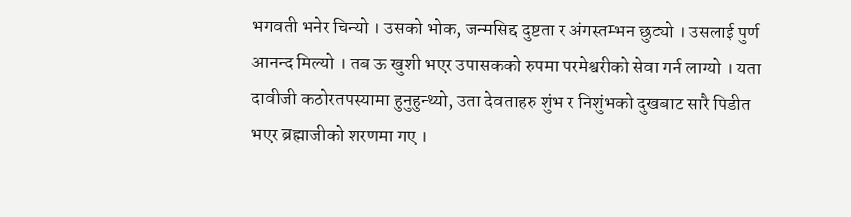भगवती भनेर चिन्यो । उसको भोक, जन्मसिद्द दुष्टता र अंगस्तम्भन छुट्यो । उसलाई पुर्ण आनन्द मिल्यो । तब ऊ खुशी भएर उपासकको रुपमा परमेश्वरीको सेवा गर्न लाग्यो । यता दावीजी कठोरतपस्यामा हुनुहुन्थ्यो, उता देवताहरु शुंभ र निशुंभको दुखबाट सारै पिडीत भएर ब्रह्माजीको शरणमा गए ।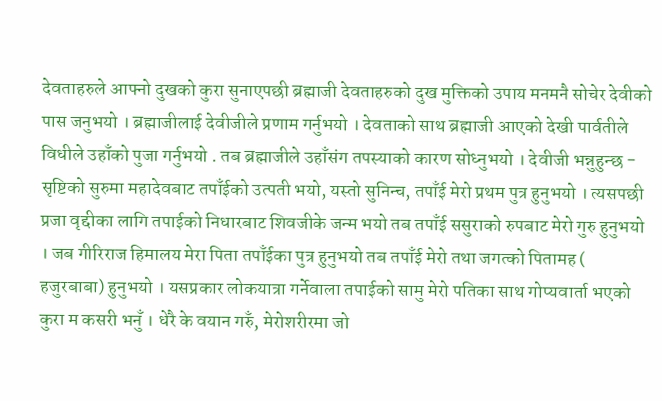देवताहरुले आफ्नो दुखको कुरा सुनाएपछी ब्रह्माजी देवताहरुको दुख मुक्तिको उपाय मनमनै सोचेर देवीको पास जनुभयो । ब्रह्माजीलाई देवीजीले प्रणाम गर्नुभयो । देवताको साथ ब्रह्माजी आएको देखी पार्वतीले विधीले उहाँको पुजा गर्नुभयो . तब ब्रह्माजीले उहाँसंग तपस्याको कारण सोध्नुभयो । देवीजी भन्नुहुन्छ - सृष्टिको सुरुमा महादेवबाट तपाँईको उत्पती भयो, यस्तो सुनिन्च, तपाँई मेरो प्रथम पुत्र हुनुभयो । त्यसपछी प्रजा वृद्दीका लागि तपाईको निधारबाट शिवजीके जन्म भयो तब तपाँई ससुराको रुपबाट मेरो गुरु हुनुभयो । जब गीरिराज हिमालय मेरा पिता तपाँईका पुत्र हुनुभयो तब तपाँई मेरो तथा जगत्को पितामह ( हजुरबाबा) हुनुभयो । यसप्रकार लोकयात्रा गर्नेवाला तपाईको सामु मेरो पतिका साथ गोप्यवार्ता भएको कुरा म कसरी भनुँ । धेरै के वयान गरुँ, मेरोशरीरमा जो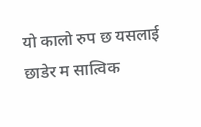यो कालो रुप छ यसलाई छाडेर म सात्विक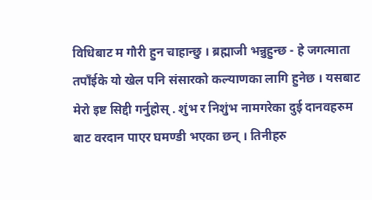विधिबाट म गौरी हुन चाहान्छु । ब्रह्माजी भन्नुहुन्छ - हे जगत्माता तपाँईके यो खेल पनि संसारको कल्याणका लागि हुनेछ । यसबाट मेरो इष्ट सिद्दी गर्नुहोस् . शुंभ र निशुंभ नामगरेका दुई दानवहरुम बाट वरदान पाएर घमण्डी भएका छन् । तिनीहरु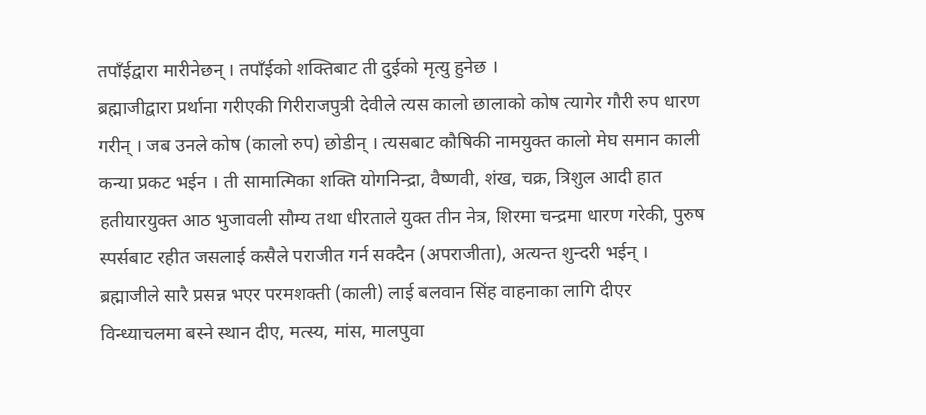तपाँईद्वारा मारीनेछन् । तपाँईको शक्तिबाट ती दुईको मृत्यु हुनेछ ।
ब्रह्माजीद्वारा प्रर्थाना गरीएकी गिरीराजपुत्री देवीले त्यस कालो छालाको कोष त्यागेर गौरी रुप धारण गरीन् । जब उनले कोष (कालो रुप) छोडीन् । त्यसबाट कौषिकी नामयुक्त कालो मेघ समान काली कन्या प्रकट भईन । ती सामात्मिका शक्ति योगनिन्द्रा, वैष्णवी, शंख, चक्र, त्रिशुल आदी हात हतीयारयुक्त आठ भुजावली सौम्य तथा धीरताले युक्त तीन नेत्र, शिरमा चन्द्रमा धारण गरेकी, पुरुष स्पर्सबाट रहीत जसलाई कसैले पराजीत गर्न सक्दैन (अपराजीता), अत्यन्त शुन्दरी भईन् । ब्रह्माजीले सारै प्रसन्न भएर परमशक्ती (काली) लाई बलवान सिंह वाहनाका लागि दीएर विन्ध्याचलमा बस्ने स्थान दीए, मत्स्य, मांस, मालपुवा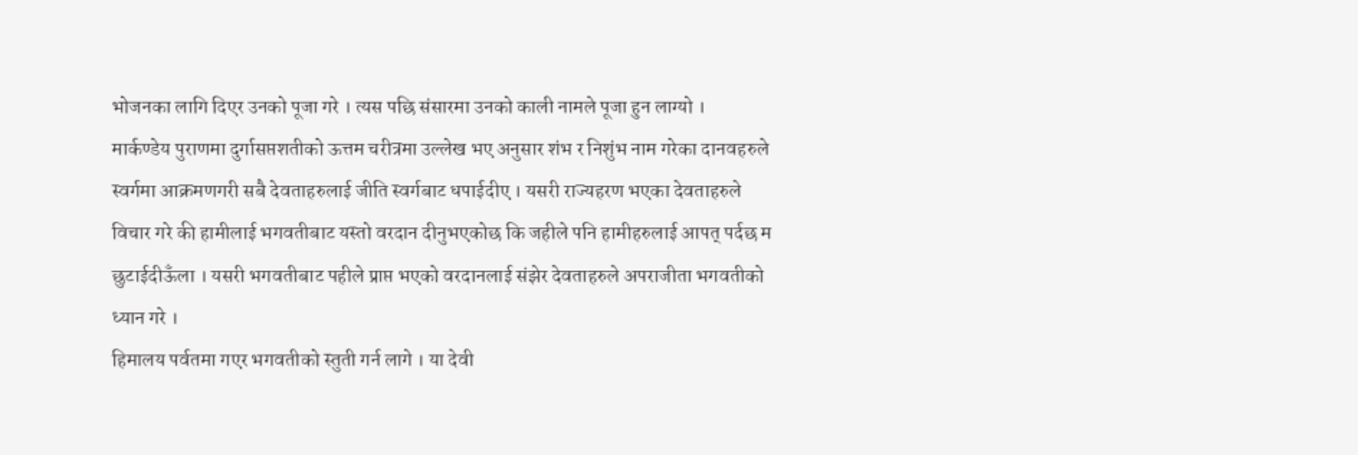भोजनका लागि दिएर उनको पूजा गरे । त्यस पछि संसारमा उनको काली नामले पूजा हुन लाग्यो ।
मार्कण्डेय पुराणमा दुर्गासप्तशतीको ऊत्तम चरीत्रमा उल्लेख भए अनुसार शंभ र निशुंभ नाम गरेका दानवहरुले स्वर्गमा आक्रमणगरी सबै देवताहरुलाई जीति स्वर्गबाट धपाईदीए । यसरी राज्यहरण भएका देवताहरुले विचार गरे की हामीलाई भगवतीबाट यस्तो वरदान दीनुभएकोछ कि जहीले पनि हामीहरुलाई आपत् पर्दछ म छुटाईदीऊँला । यसरी भगवतीबाट पहीले प्राप्त भएको वरदानलाई संझेर देवताहरुले अपराजीता भगवतीको ध्यान गरे ।
हिमालय पर्वतमा गएर भगवतीको स्तुती गर्न लागे । या देवी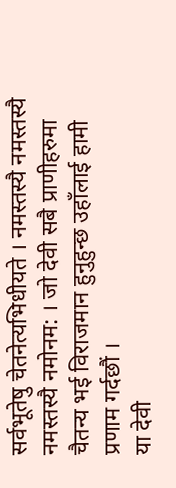सर्वभूतेषु चेतनेत्यभिधीयते । नमस्तस्यै नमस्तस्यै नमस्तस्यै नमोनम: । जो देवी सबै प्राणीहरुमा चैतन्य भई विराजमान हुनुहुन्छ उहाँलाई हामी प्रणाम गर्दछौं ।
या देवी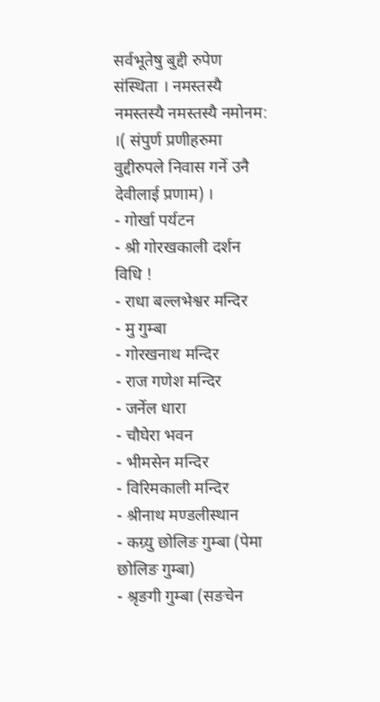सर्वभूतेषु बुद्दी रुपेण संस्थिता । नमस्तस्यै नमस्तस्यै नमस्तस्यै नमोनम: ।( संपुर्ण प्रणीहरुमा वुद्दीरुपले निवास गर्ने उनै देवीलाई प्रणाम) ।
- गोर्खा पर्यटन
- श्री गोरखकाली दर्शन विधि !
- राधा बल्लभेश्वर मन्दिर
- मु गुम्बा
- गोरखनाथ मन्दिर
- राज गणेश मन्दिर
- जर्नेल धारा
- चौघेरा भवन
- भीमसेन मन्दिर
- विरिमकाली मन्दिर
- श्रीनाथ मण्डलीस्थान
- कग्र्यु छोलिङ गुम्बा (पेमा छोलिङ गुम्बा)
- श्रृङगी गुम्बा (सङचेन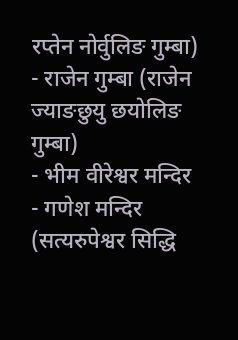रप्तेन नोर्वुलिङ गुम्बा)
- राजेन गुम्बा (राजेन ज्याङछुयु छयोलिङ गुम्बा)
- भीम वीरेश्वर मन्दिर
- गणेश मन्दिर (सत्यरुपेश्वर सिद्धि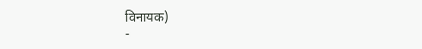विनायक)
-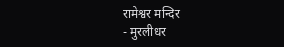रामेश्वर मन्दिर
- मुरलीधर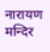नारायण मन्दिर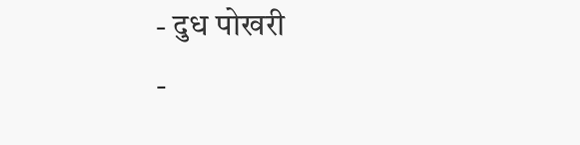- दुध पोखरी
-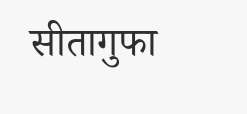सीतागुफा